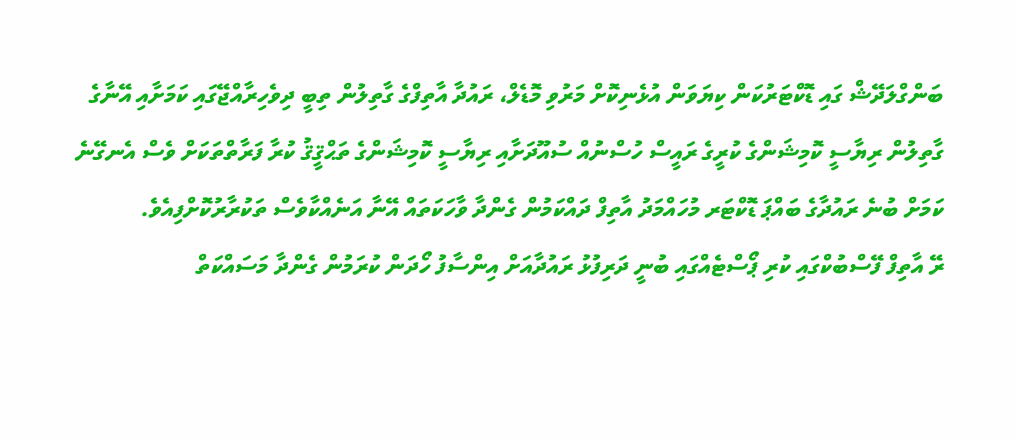ބަންގްލަދޭޝް ގައި ޑޮކްޓަރުކަން ކިޔަވަން އުޅެނިކޮށް މަރުވި މޮޑެލް، ރައުދާ އާތިފްގެ ގާތިލުން ތިބީ ދިވެހިރާއްޖޭގައި ކަމަށާއި އޭނާގެ ގާތިލުން ރިޔާސީ ކޮމިޝަންގެ ކުރީގެ ރައީސް ހުސްނުއް ސުއޫދަށާއި ރިޔާސީ ކޮމިޝަންގެ ތަޙްޤީޤު ކުރާ ފަރާތްތަކަށް ވެސް އެނގޭނެ ކަމަށް ބުނެ ރައުދާގެ ބައްޕަ ޑޮކްޓަރ މުހައްމަދު އާތިފް ދައްކަމުން ގެންދާ ވާހަކަތައް އޭނާ އަނެއްކާވެސް ތަކުރާރުކޮށްފިއެވެ.
ރޭ އާތިފް ފޭސްބުކްގައި ކުރި ޕޯސްޓެއްގައި ބުނީ ދަރިފުޅު ރައުދާއަށް އިންސާފު ހޯދަން ކުރަމުން ގެންދާ މަސައްކަތް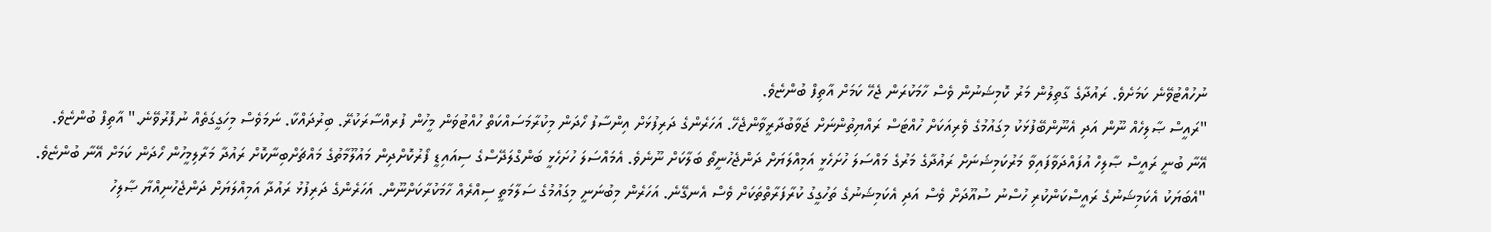ނުހުއްޓުވޭނެ ކަމަށެވެ. ރައުދާގެ ގާތިލުން މަރު ކޮމިޝަނުން ވެސް ހާމަކުރަން ޖެހޭ ކަމަށް އާތިފް ބުންޏެވެ.
"ރައީސް ޞާލިހެއް ނޫން އަދި އެނޫންބޭފުޅަކު މިގައުމުގެ ވެރިއަކަށް ހުއްޓަސް ރައްޔިތުންނަށް ޖަވާބުދާރީވާންޖެހޭ. އަހަރެންގެ ދަރިފުޅަށް އިންސާފު ހޯދަން މިކުރާމަސައްކަތް ހުއްޓުވަން މީހުން ފުރއްސާރަކުރޭ. ބިރުދައްކާ. ނަމަވެސް މިހަގީގަތެއް ނުފޮރުވޭނެ." އާތިފް ބުންޏެވެ.
އޭނާ ބުނީ ރައީސް ޞާލިހް އުފައްދަވާފައިވާ މަރުކަމިޝަނަށް ރައުދާގެ މަރުގެ މައްސަލަ ހުށަހެޅީ އަމިއްލަޔަށް ދަންޖެހުނީތޯ ބަލާކަށް ނޫނެވެ. އެމައްސަލަ ހުށަހެޅީ ބަންގްލަދޭސްގެ ސިއައިޑީ ފޯރުކޮށްދިން މައުލޫމާތުގެ މައްޗަށްބިނާކޮށް ރައުދާ މަރާލިމީހުން ހޯދަން ކަމަށް އޭނާ ބުންޏެވެ.
"އެބަޔަކު އެކަމިޝަނުގެ ރައީސްކަންކުރި ހުސްނު ސުއޫދަށް ވެސް އަދި އެކަމިޝަނުގެ ތަހުގީގު ކުރާފަރާތްތަކަށް ވެސް އެނގޭނެ. އަހަރެން މިބުނަނީ މިގައުމުގެ ސަލާމަތީ ސިއްރެއް ހާމަކުރާކަށްނޫން. އަހަރެންގެ ދަރިފުޅު ރައުދާ އަމިއްލަޔަށް ދަންޖެހުނިއްޔާ ޞާލިހު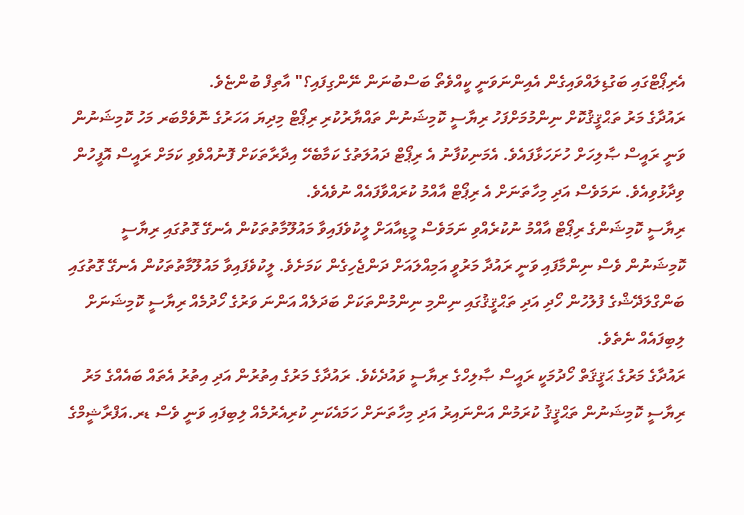އެރިޕޯޓްގައި ބަގުޑިލައްވައިގެން އެއިންނަވަނީ ކީއްވެތޯ ބަސްބުނަން ނޭންގިފައި؟" އާތިފް ބުންޏެވެ.
ރައުދާގެ މަރު ތަޙްޤީޤުކޮށް ނިންމުމަށްފަހު ރިޔާސީ ކޮމިޝަނުން ތައްޔާރުކުރި ރިޕޯޓް މިދިޔަ އަހަރުގެ ނޮވެމްބަރ މަހު ކޮމިޝަނުން ވަނީ ރައީސް ޞާލިހަށް ހުށަހަޅާފައެވެ. އެމަނިކުފާނު އެ ރިޕޯޓް ދައުލަތުގެ ކަމާބެހޭ އިދާރާތަކަށް ފޮނުއްވެވި ކަމަށް ރައީސް އޮފީހުން ވިދާޅުވިއެވެ. ނަމަވެސް އަދި މިހާތަނަށް އެ ރިޕޯޓް އާއްމު ކުރައްވާފައެއް ނުވެއެވެ.
ރިޔާސީ ކޮމިޝަންގެ ރިޕޯޓް އާއްމު ނުކުރެއްވި ނަމަވެސް މީޑިއާއަށް ލީކުވެފައިވާ މައުލޫމާތުތަކުން އެނގޭ ގޮތުގައި ރިޔާސީ ކޮމިޝަނުން ވެސް ނިންމާފައި ވަނީ ރައުދާ މަރުވީ އަމިއްލައަށް ދަންޖެހިގެން ކަމަށެވެ. ލީކުވެފައިވާ މައުލޫމާތުތަކުން އެނގޭ ގޮތުގައި ބަންގްލަދޭޝްގެ ފުލުހުން ހޯދި އަދި ތަޙްޤީޤުގައި ނިންމި ނިންމުންތަކަށް ބަދަލެއް އަންނަ ވަރުގެ ހޯދުމެއް ރިޔާސީ ކޮމިޝަނަށް ލިބިފައެއް ނެތެވެ.
ރައުދާގެ މަރުގެ ޙަޤީޤަތް ހޯދުމަކީ ރައީސް ޞާލިހްގެ ރިޔާސީ ވައުދެކެވެ. ރައުދާގެ މަރުގެ އިތުރުން އަދި އިތުރު އެތައް ބައެއްގެ މަރު ރިޔާސީ ކޮމިޝަނުން ތަޙްޤީޤު ކުރަމުން އަންނައިރު އަދި މިހާތަނަށް ހަމައެކަނި ކުރިއެރުމެއް ލިބިފައި ވަނީ ވެސް ޑރ.އަފްރާޝީމްގެ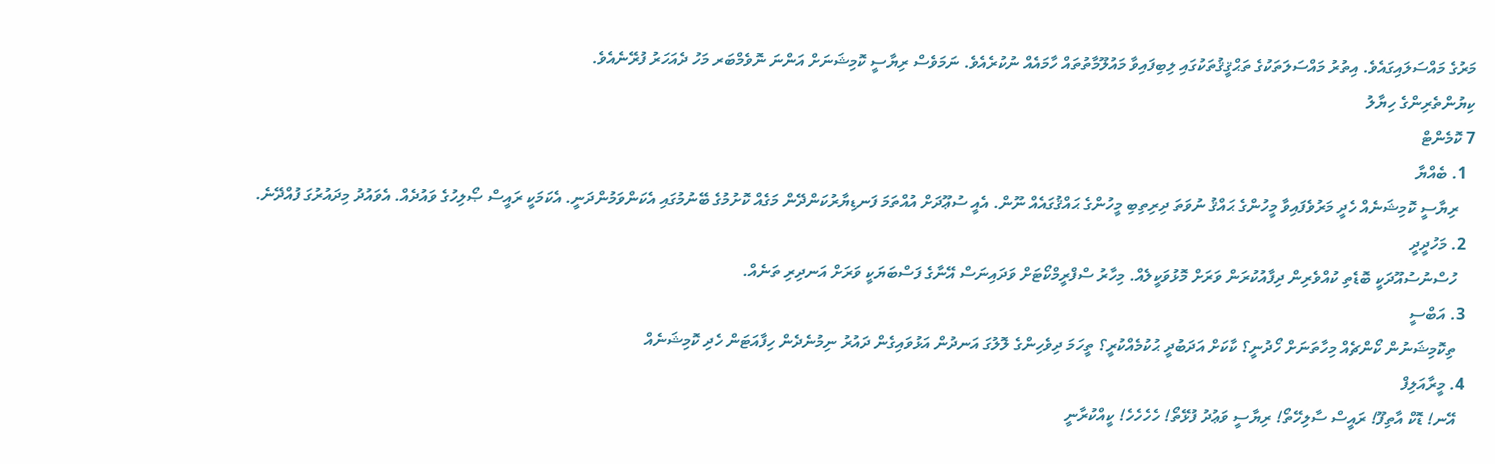މަރުގެ މައްސަލައިގައެވެ. އިތުރު މައްސަލަތަކުގެ ތަޙްޤީޤުތަކުގައި ލިބިފައިވާ މައުލޫމާތުތައް ހާމައެއް ނުކުރެއެވެ. ނަމަވެސް ރިޔާސީ ކޮމިޝަނަށް އަންނަ ނޮވެމްބަރ މަހު ދެއަހަރު ފުރޭނެއެވެ.
ކިޔުންތެރިންގެ ހިޔާލު
7 ކޮމެންޓް
  1. ބެއްޔާ
    ރިޔާސީ ކޮމިޝަނެއް ހެދީ މަރުވެފައިވާ މީހުންގެ ޙައްޤު ނުވަތަ ދިރިތިބި މީހުންގެ ޙައްޤުގައެއް ނޫން. އެއީ ސުޢޫދަށް އުއްތަމަ ފަނޑިޔާރުކަންދޭން މަގެއް ކޮށުމުގެ ބޭނުމުގައި އެކަންވަމުންދަނީ. އެކަމަކީ ރައީސް ޞޯލިހުގެ ވައުދެއް. އެވައުދު މިދައުރުގަ ފުއްދޭނެ.
  2. މަހުދީދީ
    ހުސްނުސުއޫދަކީ ބޮޑެތި ކުއްވެރިން ދިފާއުކުރަން ވަރަށް މޮޅުވަކީލެއް. މިހާރު ސްފްރީމްކޯޓަށް ވަދައިނަސް އޭނާގެ ފަސްބަޔަކީ ވަރަށް އަނދިރި ތަނެއް.
  3. އަބްސީ
    ތިކޮމިޝަނުން ކޯންޗެއް މިހާތަނަށް ހޯދުނީ؟ ކާކަށް އަދަބުދީ ޙުކުމެއްކުރީ؟ ތީހަމަ ދިވެހިންގެ ލޮލުގަ އަނދުން އަޅުވައިގެން ދައުރު ނިމުނެދެން ހިފާއަޓަން ހެދި ކޮމިޝަނެއް
  4. މީރާއަލިފް
    އޭނ! ޑޮކް އާތިފޫ! ރައީސް ސާލިހޭތޯ! ރިޔާސީ ވަޢުދު ފުޅޭތޯ! ހެހެހެހެ! ކީއްކުރާނީ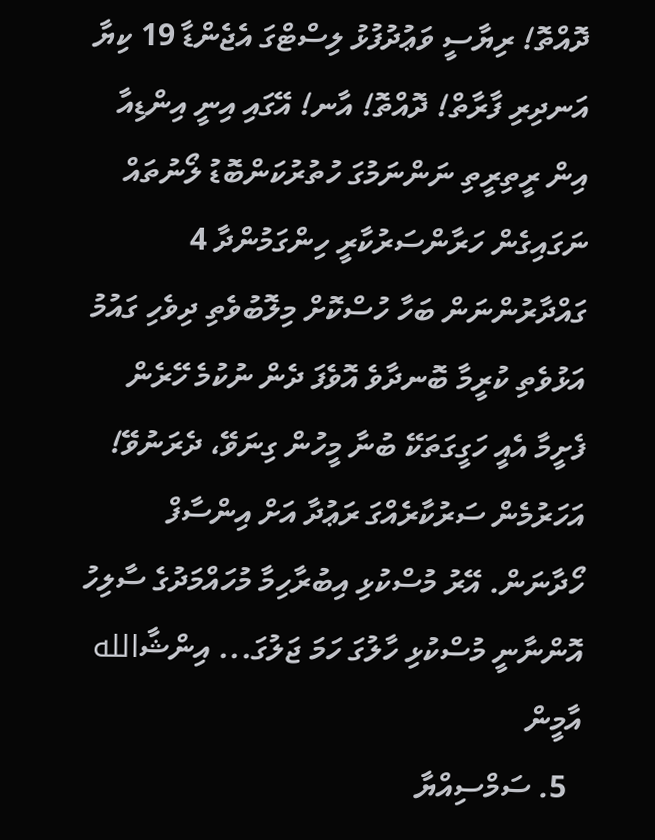ދޮއްތޮ! ރިޔާސީ ވަޢުދުފުޅު ލިސްޓްގަ އެޖެންޑާ 19 ކިޔާ އަނދިރި ފާރާތް! ދޮއްތޮ! އާނ! އޭގައި އިނީ އިންޑިއާ އިން ރީތިރީތި ނަންނަމުގަ ހުތުރުކަންބޮޑު ލޯނުތައް ނަގައިގެން ހަރާންސަރުކާރީ ހިންގަމުންދާ 4 ގައްދާރުންނަން ބަހާ ހުސްކޮށް މިލޮބުވެތި ދިވެހި ގައުމު އަޅުވެތި ކުރީމާ ބޮނދާވެ އޮވެފަ ދެން ނުކުމެ ހޭރެން ފެށީމާ އެއީ ހަގީގަތަކޭ ބުނާ މީހުން ގިނަވޭ، ދެރަނުވޭ! އަހަރުމެން ސަރުކާރެއްގަ ރަޢުދާ އަށް އިންސާފް ހޯދާނަން. އޭރު މުސްކުޅި އިބުރާހިމާ މުހައްމަދުގެ ސާލިހު އޮންނާނީ މުސްކުޅި ހާލުގަ ހަމަ ޖަލުގަ... އިންޝާالله އާމީން
  5. ސަމްސިއްޔާ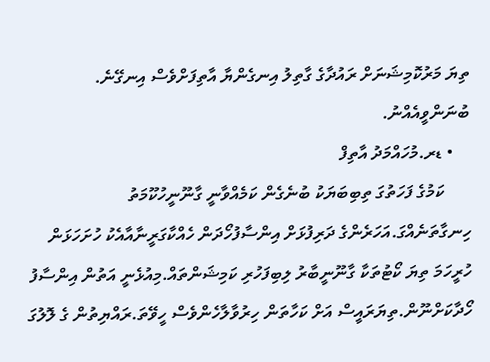ތިޔަ މަރުކޮމިޝަނަށް ރައުދާގެ ގާތިލު އިނގެންޔާ އާތިފަށްވެސް އިނގޭނެ. ބުނަންވީއެއްނު.
    • ޑރ.މުހައްމަދު އާތިފް
      ކަމުގެ ފަހަތުގަ ތިބިބަޔަކު ބުނެގެން ކަމެއްވާނީ ގާނޫނީހުކޫމަތު ހިނގާތަނެއްގަ.އަހަރެންގެ ދަރިފުޅަށް އިންސާފުހޯދަން ހެއްކާގަރީނާއާއެކު ހުށަހަޅަން ހުރީހަމަ ތިޔަ ކޯޓުތަކާ ގާނޫނީބާރު ލިބިފަހުރި ކަމިޝަންތައް.މިއުޅެނީ އަތުން އިންސާފު ހޯދާކަށްނޫން.ތިޔަރައީސް އަށް ކަހާތަން ހިރުވާލާހެންވެސް ހީވޭތަ.ރައްޔިތުން ގެ ލޮލުގަ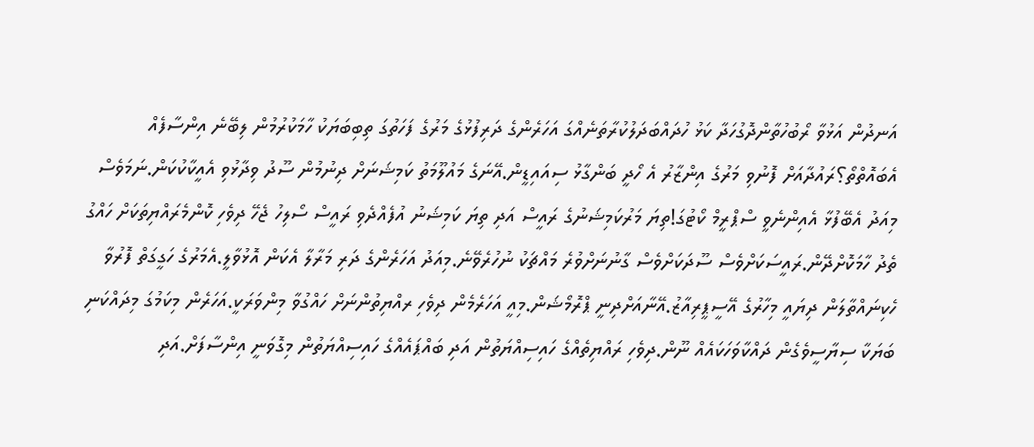އަނދުން އަޅުވާ ރޯބުހުތާންދޮގުހަދާ ކަޅު ހުދައްބަދަލުކުރާތަނެއްގަ އަހަރެންގެ ދަރިފުޅުގެ މަރުގެ ފަހަތުގަ ތިބިބަޔަކު ހާމަކުރުމުން ލިބޭނެ އިންސާފެއް އެބައޮތްތޯ؟ރައުދާއަށް ފޮނުވި މަރުގެ އިންޒާރު އެ ހޯދީ ބަންގާޅު ސިއައިޑީން.އޭނަގެ މައުލޫމަތު ކަމިޝަނަށް ދިނުމުން ސޫދު ވިދާޅުވި އެއީކާކުކަން.ނަމަވެސް މިއަދު އެބޭފުޅާ އެއިންނެވީ ސްޕްރީމް ކޯޓުގަ!ތިޔަ މަރުކަމިޝަނުގެ ރައީސް އަދި ތިޔަ ކަމިޝަނު އުފެއްދެވި ރައީސް ސޯލިހު ޖެހޭ ދިވެހި ކޮންމެރައްޔިތަކަށް ހައްގު ތެދު ހާމަކޮށްދޭން.ރައީސަކަށްވެސް ސޫދަކަށްވެސް ގާނުނަށްވުރެ މައްޗަކު ނުހުރެވޭނެ.މިއަދު އަހަރެންގެ ދަރި މަރާލާ އެކަން އޮޅުވާލީ.އެމަރުގެ ހަގީގަތް ފޮރުވާ ހެކިނައްތާލަން ދިޔައީ މިހާރުގެ އޭސީޕީރިއާޒު.އޭނާއަށްދިނީ ޕްރޮމޯޝަން.މިއީ އަހަރެމެން ދިވެހި ރއްޔިތުންނަށް ހައްގުވާ މިންވަރަކީ.އަހަރެން މިކަމުގަ މިދައްކަނި ބަޔަކާ ސިޔާސީވެގެން ދައްކާވަހަކައެއް ނޫން.ދިވެހި ރައްޔިތެއްގެ ހައިސިއްޔަތުން އަދި ބައްޕައެއްގެ ހައިސިއްޔަތުން މިގޮވަނީ އިންސާފަށް.އަދި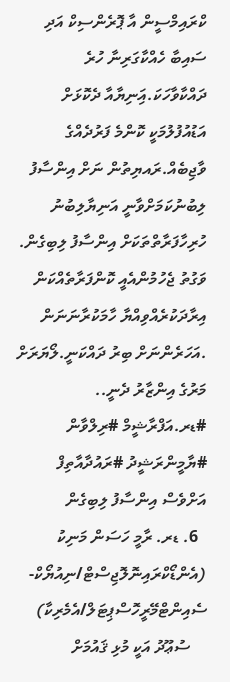ކްރައިމްސީން އާ ޕޮރެންސިކް އަދި ސައިބާ ހެއްކާގަރިނާ ހުރެ ދައްކާވާހަކަ.އަިނިޔާއާ ދެކޮޅަށް އަޑުއުފުލުމަކީ ކޮންމެ ފަރުދެއްގެ ވާޖިބެއް.ރައޔިތުން ނަށް އިންސާފު ލިބުނުކަމަށްވާނީ އަނިޔާލިބުނު ހުރިހާފަރާތްތަކަށް އިންސާފު ލިބިގެން. ވަގުތު ޖެހުމުންއެއީ ކޮންފަރާތެއްކަން އިރާދަކުރެއްވިއްޔާ ހާމަކުރާނަނަން .އަހަރެންނަށް ބިރު ދައްކަނީ.ލޯޔަރަށް މަރުގެ އިންޒާރު ދެނީ.. #ޑރ.އަފްރާޝީމް #ރިލްވާން #ޔާމީންރަޝީދު #ރައުދާއާތިފް އަށްވެސް އިންސާފު ލިބިގެން
  6. ޑރ. ރާމީ ހަސަން މަނިކު (އެންޑޯކްރައިނޮލޮޖިސްޓް/ނިއުޔޯކް-ސެއިންޓްމޭރީހޮސްޕިޓަލް/އެމެރިކާ)
    ސުޢޫދު އަކީ މުޅި ޤައުމަށް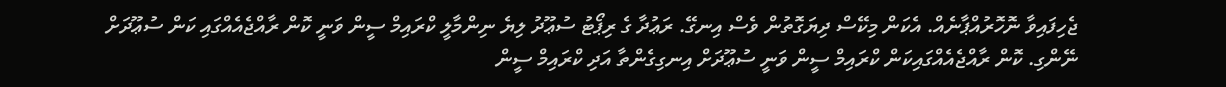ޖެހިފައިވާ ނޮހޮރުއްޕާނެއް. އެކަން މިކޭސް ދިޔަގޮތުން ވެސް އިނގޭ. ރަޢުދާ ގެ ރިޕޯޓު ސުޢޫދު ލިޔެ ނިންމާލީ ކްރައިމް ސީން ވަނީ ކޮން ރާއްޖެއެއްގައި ކަން ސުޢޫދަށް ނޭންގި. ކޮން ރާއްޖެއެއްގައިކަން ކްރައިމް ސީން ވަނީ ސުޢޫދަށް އިނގިގެންތާ އަދި ކްރައިމް ސީން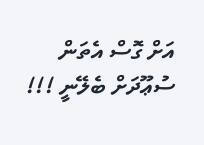އަށް ގޮސް އެތަން ސުޢޫދަށް ބެލޭނީ !!!